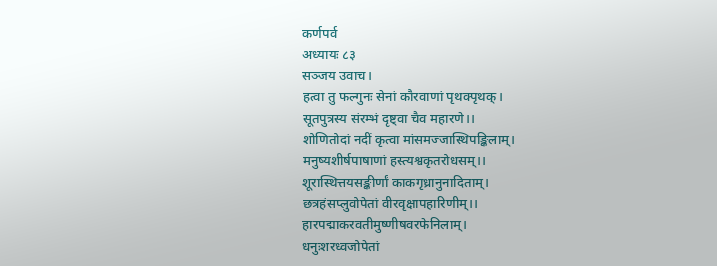कर्णपर्व
अध्यायः ८३
सञ्जय उवाच।
हत्वा तु फल्गुनः सेनां कौरवाणां पृथक्पृथक्।
सूतपुत्रस्य संरम्भं दृष्ट्वा चैव महारणे।।
शोणितोदां नदीं कृत्वा मांसमज्जास्थिपङ्किलाम्।
मनुष्यशीर्षपाषाणां हस्त्यश्वकृतरोधसम्।।
शूरास्थित्तयसङ्कीर्णां काकगृध्रानुनादिताम्।
छत्रहंसप्लुवोपेतां वीरवृक्षापहारिणीम्।।
हारपद्माकरवतीमुष्णीषवरफेनिलाम्।
धनुःशरध्वजोपेतां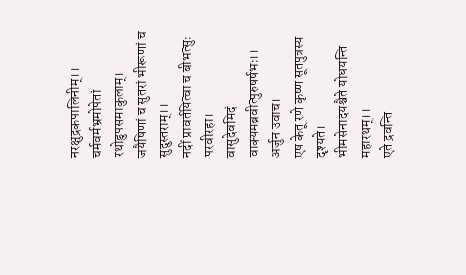नरक्षुद्रकपालिनीम्।।
चर्मवर्मभ्रमोपेतां रथोडुपसमाकुलाम्।
जयैषिणां च सुतरां भीरूणां च सुदुस्तराम्।।
नदीं प्रावर्तयित्वा च बीभत्सुः परवीरहा।
वासुदेवमिदं वाक्यमब्रवीत्पुरुषर्षभः।।
अर्जुन उवाच।
एष केतू रणे कृष्ण सूतपुत्रस्य दृश्यते।
भीमसेनादयश्चैते योधयन्ति महारथम्।।
एते द्रवन्ति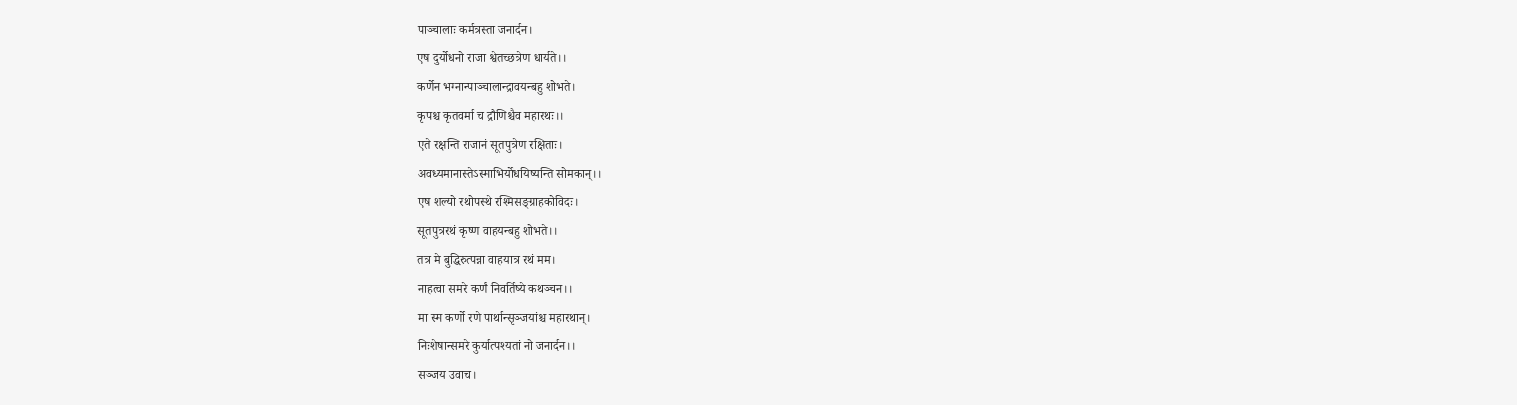पाञ्चालाः कर्मत्रस्ता जनार्दन।
एष दुर्योधनो राजा श्वेतच्छत्रेण धार्यते।।
कर्णेन भग्नान्पाञ्चालान्द्रावयन्बहु शोभते।
कृपश्च कृतवर्मा च द्रौणिश्चैव महारथः।।
एते रक्षन्ति राजानं सूतपुत्रेण रक्षिताः।
अवध्यमानास्तेऽस्माभिर्योधयिष्यन्ति सोमकान्।।
एष शल्यो रथोपस्थे रश्मिसङ्ग्राहकोविदः।
सूतपुत्ररथं कृष्ण वाहयन्बहु शोभते।।
तत्र मे बुद्धिरुत्पन्ना वाहयात्र रथं मम।
नाहत्वा समरे कर्णं निवर्तिष्ये कथञ्चन।।
मा स्म कर्णो रणे पार्थान्सृञ्जयांश्च महारथान्।
निःशेषान्समरे कुर्यात्पश्यतां नो जनार्दन।।
सञ्जय उवाच।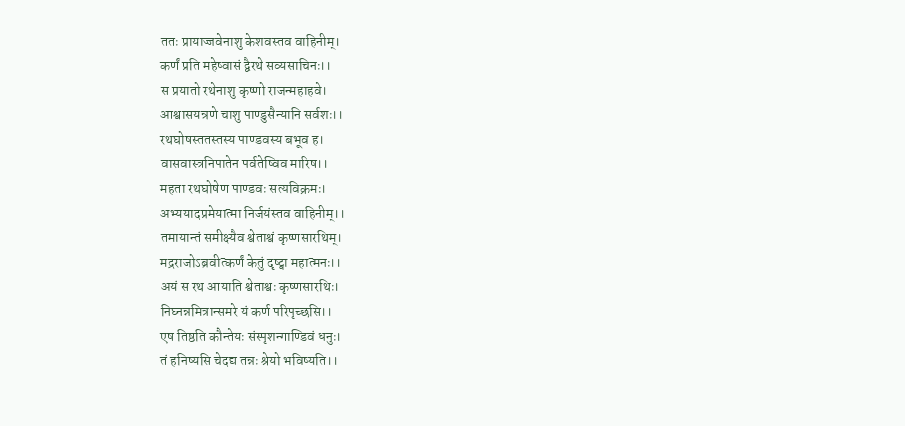ततः प्रायाज्जवेनाशु केशवस्तव वाहिनीम्।
कर्णं प्रति महेष्वासं द्वैरथे सव्यसाचिनः।।
स प्रयातो रथेनाशु कृष्णो राजन्महाहवे।
आश्वासयन्रणे चाशु पाण्डुसैन्यानि सर्वशः।।
रथघोषस्ततस्तस्य पाण्डवस्य बभूव ह।
वासवास्त्रनिपातेन पर्वतेष्विव मारिष।।
महता रथघोषेण पाण्डवः सत्यविक्रमः।
अभ्ययादप्रमेयात्मा निर्जयंस्तव वाहिनीम्।।
तमायान्तं समीक्ष्यैव श्वेताश्वं कृष्णसारथिम्।
मद्रराजोऽब्रवीत्कर्णं केतुं दृष्ट्वा महात्मनः।।
अयं स रथ आयाति श्वेताश्वः कृष्णसारथिः।
निघ्नन्नमित्रान्समरे यं कर्ण परिपृच्छसि।।
एष तिष्ठति कौन्तेयः संस्पृशन्गाण्डिवं धनुः।
तं हनिष्यसि चेदद्य तन्नः श्रेयो भविष्यति।।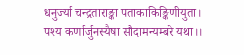धनुर्ज्या चन्द्रताराङ्का पताकाकिङ्किणीयुता।
पश्य कर्णार्जुनस्यैषा सौदामन्यम्बरे यथा।।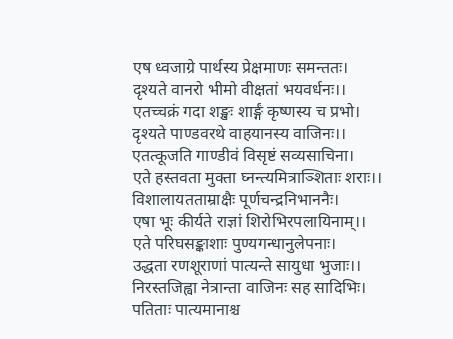एष ध्वजाग्रे पार्थस्य प्रेक्षमाणः समन्ततः।
दृश्यते वानरो भीमो वीक्षतां भयवर्धनः।।
एतच्चक्रं गदा शङ्खः शार्ङ्गं कृष्णस्य च प्रभो।
दृश्यते पाण्डवरथे वाहयानस्य वाजिनः।।
एतत्कूजति गाण्डीवं विसृष्टं सव्यसाचिना।
एते हस्तवता मुक्ता घ्नन्त्यमित्राञ्शिताः शराः।।
विशालायतताम्राक्षैः पूर्णचन्द्रनिभाननैः।
एषा भूः कीर्यते राज्ञां शिरोभिरपलायिनाम्।।
एते परिघसङ्काशाः पुण्यगन्धानुलेपनाः।
उद्धता रणशूराणां पात्यन्ते सायुधा भुजाः।।
निरस्तजिह्वा नेत्रान्ता वाजिनः सह सादिभिः।
पतिताः पात्यमानाश्च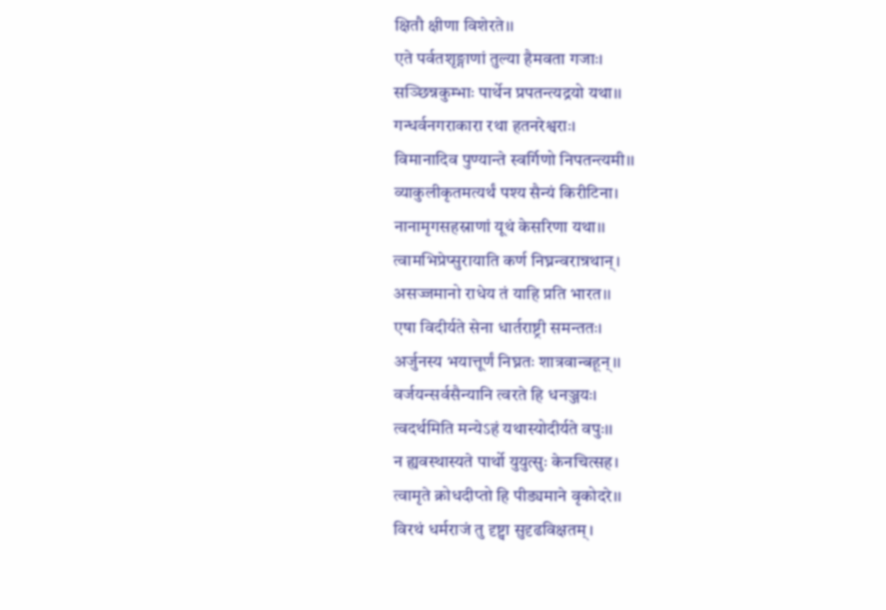क्षितौ क्षीणा विशेरते।।
एते पर्वतशृङ्गाणां तुल्या हैमवता गजाः।
सञ्छिन्नकुम्भाः पार्थेन प्रपतन्त्यद्रयो यथा।।
गन्धर्वनगराकारा रथा हतनरेश्वराः।
विमानादिव पुण्यान्ते स्वर्गिणो निपतन्त्यमी।।
व्याकुलीकृतमत्यर्थं पश्य सैन्यं किरीटिना।
नानामृगसहस्राणां यूथं केसरिणा यथा।।
त्वामभिप्रेप्सुरायाति कर्ण निघ्नन्वरान्रथान्।
असज्जमानो राधेय तं याहि प्रति भारत।।
एषा विदीर्यते सेना धार्तराष्ट्री समन्ततः।
अर्जुनस्य भयात्तूर्णं निघ्नतः शात्रवान्बहून्।।
वर्जयन्सर्वसैन्यानि त्वरते हि धनञ्जयः।
त्वदर्थमिति मन्येऽहं यथास्योदीर्यते वपुः।।
न ह्यवस्थास्यते पार्थो युयुत्सुः केनचित्सह।
त्वामृते क्रोधदीप्तो हि पीड्यमाने वृकोदरे।।
विरथं धर्मराजं तु दृष्ट्वा सुदृढविक्षतम्।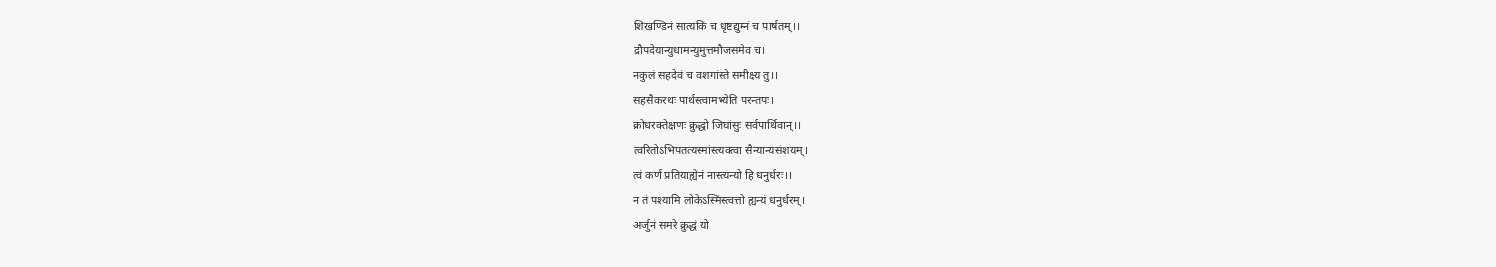शिखण्डिनं सात्यकिं च धृष्टद्युम्नं च पार्षतम्।।
द्रौपदेयान्युधामन्युमुत्तमौजसमेव च।
नकुलं सहदेवं च वशगांस्ते समीक्ष्य तु।।
सहसैकरथः पार्थस्त्वामभ्येति परन्तपः।
क्रोधरक्तेक्षणः क्रुद्धो जिघांसुः सर्वपार्थिवान्।।
त्वरितोऽभिपतत्यस्मांस्त्यक्त्वा सैन्यान्यसंशयम्।
त्वं कर्ण प्रतियाह्येनं नास्त्यन्यो हि धनुर्धरः।।
न तं पश्यामि लोकेऽस्मिंस्त्वत्तो ह्यन्यं धनुर्धरम्।
अर्जुनं समरे क्रुद्धं यो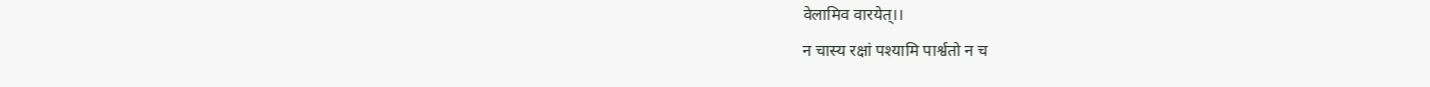वेलामिव वारयेत्।।
न चास्य रक्षां पश्यामि पार्श्वतो न च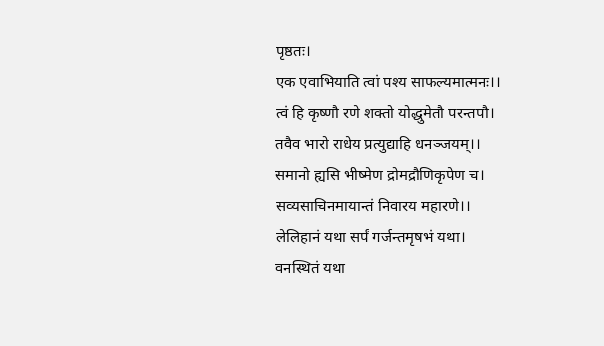पृष्ठतः।
एक एवाभियाति त्वां पश्य साफल्यमात्मनः।।
त्वं हि कृष्णौ रणे शक्तो योद्धुमेतौ परन्तपौ।
तवैव भारो राधेय प्रत्युद्याहि धनञ्जयम्।।
समानो ह्यसि भीष्मेण द्रोमद्रौणिकृपेण च।
सव्यसाचिनमायान्तं निवारय महारणे।।
लेलिहानं यथा सर्पं गर्जन्तमृषभं यथा।
वनस्थितं यथा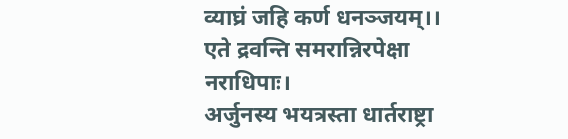व्याघ्रं जहि कर्ण धनञ्जयम्।।
एते द्रवन्ति समरान्निरपेक्षा नराधिपाः।
अर्जुनस्य भयत्रस्ता धार्तराष्ट्रा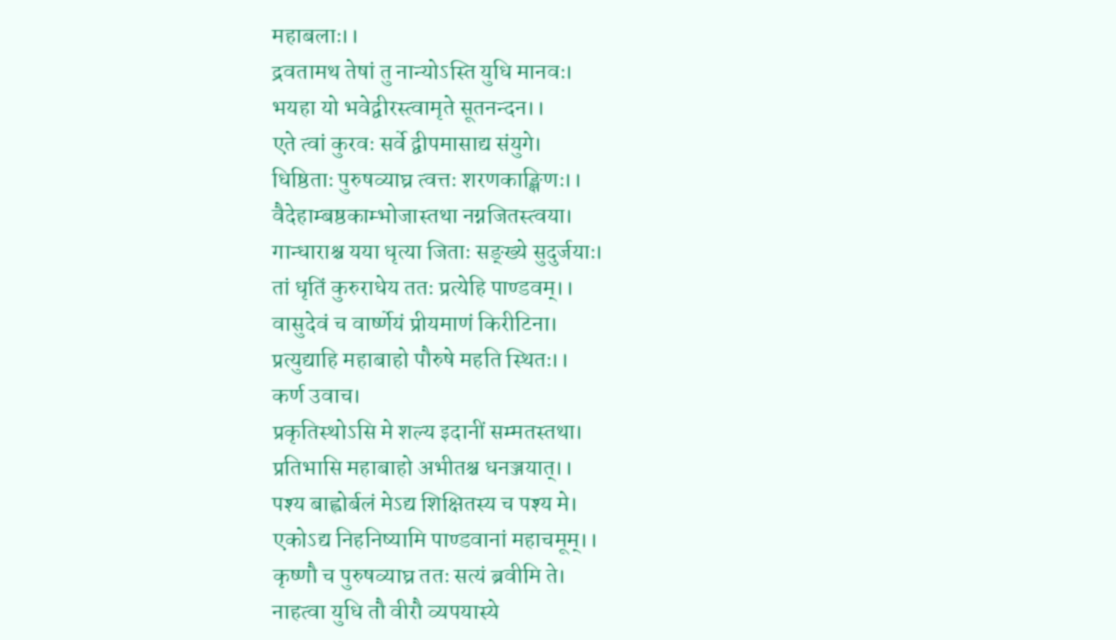महाबलाः।।
द्रवतामथ तेषां तु नान्योऽस्ति युधि मानवः।
भयहा यो भवेद्वीरस्त्वामृते सूतनन्दन।।
एते त्वां कुरवः सर्वे द्वीपमासाद्य संयुगे।
धिष्ठिताः पुरुषव्याघ्र त्वत्तः शरणकाङ्क्षिणः।।
वैदेहाम्बष्ठकाम्भोजास्तथा नग्नजितस्त्वया।
गान्धाराश्च यया धृत्या जिताः सङ्ख्ये सुदुर्जयाः।
तां धृतिं कुरुराधेय ततः प्रत्येहि पाण्डवम्।।
वासुदेवं च वार्ष्णेयं प्रीयमाणं किरीटिना।
प्रत्युद्याहि महाबाहो पौरुषे महति स्थितः।।
कर्ण उवाच।
प्रकृतिस्थोऽसि मे शल्य इदानीं सम्मतस्तथा।
प्रतिभासि महाबाहो अभीतश्च धनञ्जयात्।।
पश्य बाह्वोर्बलं मेऽद्य शिक्षितस्य च पश्य मे।
एकोऽद्य निहनिष्यामि पाण्डवानां महाचमूम्।।
कृष्णौ च पुरुषव्याघ्र ततः सत्यं ब्रवीमि ते।
नाहत्वा युधि तौ वीरौ व्यपयास्ये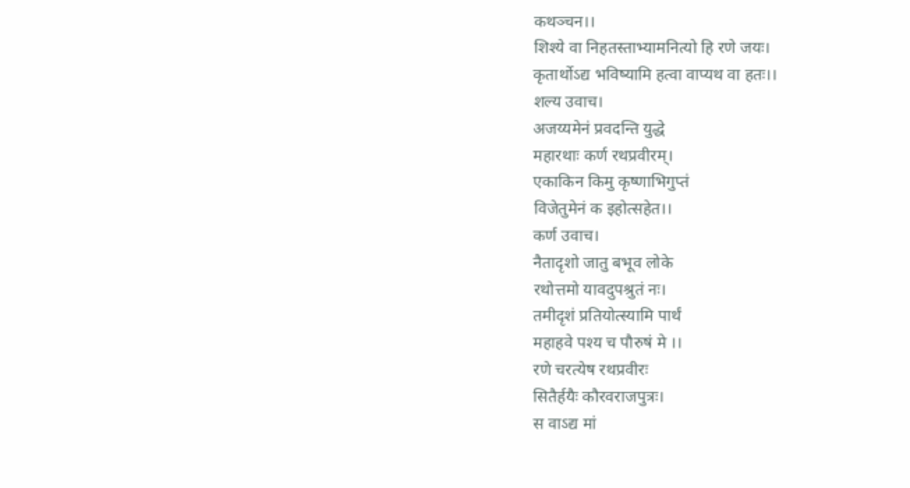कथञ्चन।।
शिश्ये वा निहतस्ताभ्यामनित्यो हि रणे जयः।
कृतार्थोऽद्य भविष्यामि हत्वा वाप्यथ वा हतः।।
शल्य उवाच।
अजय्यमेनं प्रवदन्ति युद्धे
महारथाः कर्ण रथप्रवीरम्।
एकाकिन किमु कृष्णाभिगुप्तं
विजेतुमेनं क इहोत्सहेत।।
कर्ण उवाच।
नैतादृशो जातु बभूव लोके
रथोत्तमो यावदुपश्रुतं नः।
तमीदृशं प्रतियोत्स्यामि पार्थं
महाहवे पश्य च पौरुषं मे ।।
रणे चरत्येष रथप्रवीरः
सितैर्हयैः कौरवराजपुत्रः।
स वाऽद्य मां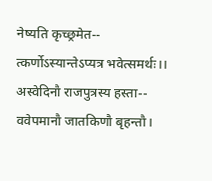नेष्यति कृच्छ्रमेत--
त्कर्णोऽस्यान्तेऽप्यत्र भवेत्समर्थः।।
अस्वेदिनौ राजपुत्रस्य हस्ता--
ववेपमानौ जातकिणौ बृहन्तौ।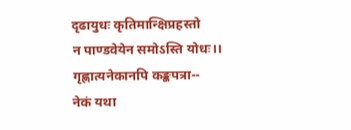दृढायुधः कृतिमान्क्षिप्रहस्तो
न पाण्डवेयेन समोऽस्ति योधः।।
गृह्णात्यनेकानपि कङ्कपत्रा--
नेकं यथा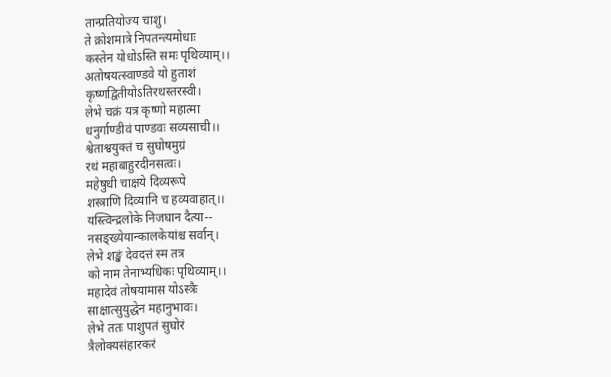तान्प्रतियोज्य चाशु।
ते क्रोशमात्रे निपतन्त्यमोधाः
कस्तेन योधोऽस्ति समः पृथिव्याम्।।
अतोषयत्स्वाण्डवे यो हुताशं
कृष्णद्वितीयोऽतिरथस्तरस्वी।
लेभे चक्रं यत्र कृष्णो महात्मा
धनुर्गाण्डीवं पाण्डवः सव्यसाची।।
श्वेताश्वयुक्तं च सुघोषमुग्रं
रथं महाबाहुरदीनसत्वः।
महेषुधी चाक्षये दिव्यरूपे
शस्त्राणि दिव्यानि च हव्यवाहात्।।
यस्त्विन्द्रलोके निजघान दैत्या--
नसङ्ख्येयान्कालकेयांश्च सर्वान्।
लेभे शङ्खं देवदत्तं स्म तत्र
को नाम तेनाभ्यधिकः पृथिव्याम्।।
महादेवं तोषयामास योऽस्त्रैः
साक्षात्सुयुद्धेन महानुभावः।
लेभे ततः पाशुपतं सुघोरं
त्रैलोक्यसंहारकरं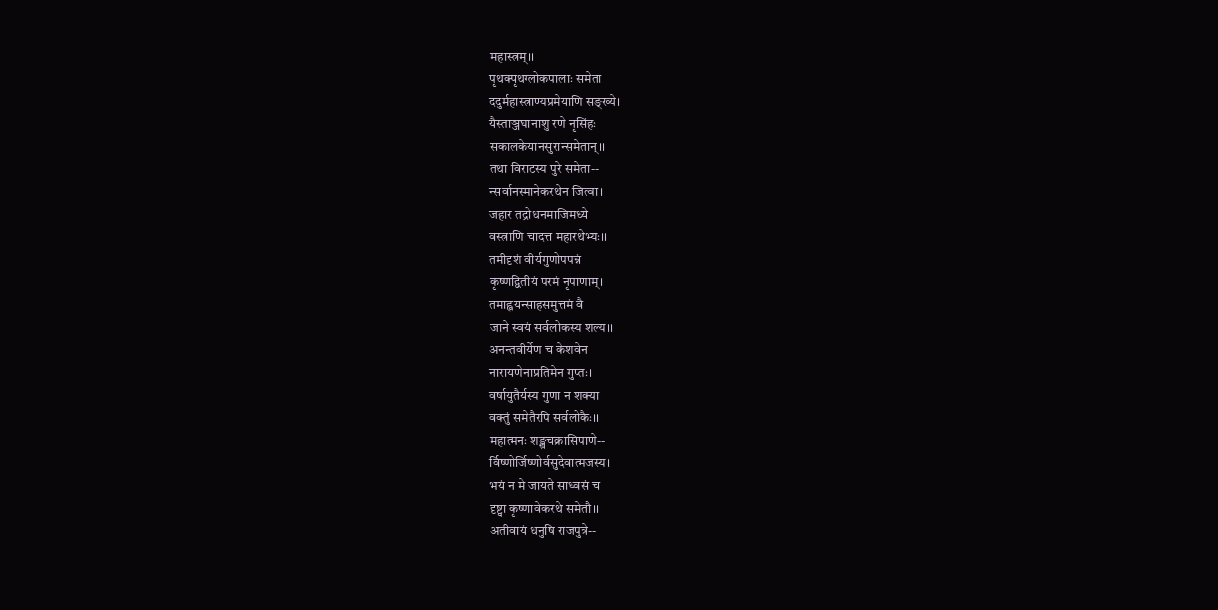महास्त्रम्।।
पृथक्पृथग्लोकपालाः समेता
ददुर्महास्त्राण्यप्रमेयाणि सङ्ख्ये।
यैस्ताञ्जघानाशु रणे नृसिंहः
सकालकेयानसुरान्समेतान्।।
तथा विराटस्य पुरे समेता--
न्सर्वानस्मानेकरथेन जित्वा।
जहार तद्रोधनमाजिमध्ये
वस्त्राणि चादत्त महारथेभ्यः।।
तमीदृशं वीर्यगुणोपपन्नं
कृष्णद्वितीयं परमं नृपाणाम्।
तमाह्वयन्साहसमुत्तमं वै
जाने स्वयं सर्वलोकस्य शल्य।।
अनन्तवीर्येण च केशवेन
नारायणेनाप्रतिमेन गुप्तः।
वर्षायुतैर्यस्य गुणा न शक्या
वक्तुं समेतैरपि सर्वलोकैः।।
महात्मनः शङ्खचक्रासिपाणे--
र्विष्णोर्जिष्णोर्वसुदेवात्मजस्य।
भयं न मे जायते साध्वसं च
दृष्ट्वा कृष्णावेकरथे समेतौ।।
अतीवायं धनुषि राजपुत्रे--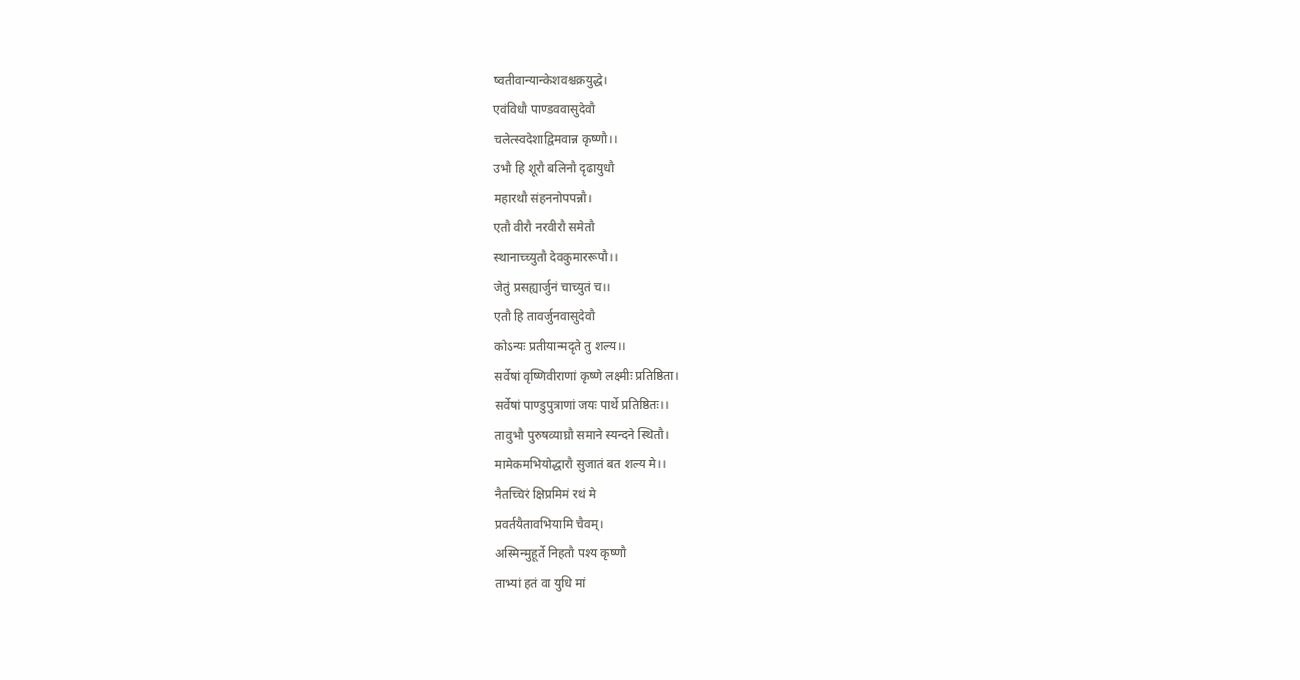ष्वतीवान्यान्केशवश्चक्रयुद्धे।
एवंविधौ पाण्डववासुदेवौ
चलेत्स्वदेशाद्विमवान्न कृष्णौ।।
उभौ हि शूरौ बलिनौ दृढायुधौ
महारथौ संहननोपपन्नौ।
एतौ वीरौ नरवीरौ समेतौ
स्थानाच्च्युतौ देवकुमाररूपौ।।
जेतुं प्रसह्यार्जुनं चाच्युतं च।।
एतौ हि तावर्जुनवासुदेवौ
कोऽन्यः प्रतीयान्मदृते तु शल्य।।
सर्वेषां वृष्णिवीराणां कृष्णे लक्ष्मीः प्रतिष्ठिता।
सर्वेषां पाण्डुपुत्राणां जयः पार्थे प्रतिष्ठितः।।
तावुभौ पुरुषव्याघ्रौ समाने स्यन्दने स्थितौ।
मामेकमभियोद्धारौ सुजातं बत शल्य मे।।
नैतच्चिरं क्षिप्रमिमं रथं मे
प्रवर्तयैतावभियामि चैवम्।
अस्मिन्मुहूर्ते निहतौ पश्य कृष्णौ
ताभ्यां हतं वा युधि मां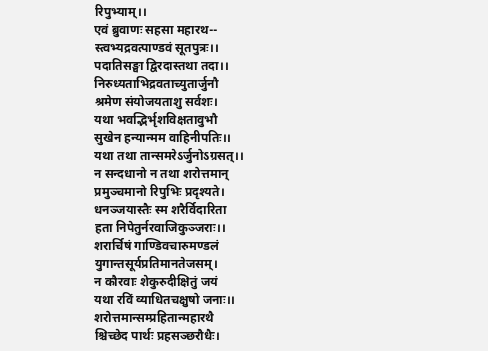रिपुभ्याम्।।
एवं ब्रुवाणः सहसा महारथ--
स्त्वभ्यद्रवत्पाण्डवं सूतपुत्रः।।
पदातिसङ्घा द्विरदास्तथा तदा।।
निरुध्यताभिद्रवताच्युतार्जुनौ
श्रमेण संयोजयताशु सर्वशः।
यथा भवद्भिर्भृशविक्षतावुभौ
सुखेन हन्यान्मम वाहिनीपतिः।।
यथा तथा तान्समरेऽर्जुनोऽग्रसत्।।
न सन्दधानो न तथा शरोत्तमान्
प्रमुञ्चमानो रिपुभिः प्रदृश्यते।
धनञ्जयास्तैः स्म शरैर्विदारिता
हता निपेतुर्नरवाजिकुञ्जराः।।
शरार्चिषं गाण्डिवचारुमण्डलं
युगान्तसूर्यप्रतिमानतेजसम्।
न कौरवाः शेकुरुदीक्षितुं जयं
यथा रविं व्याधितचक्षुषो जनाः।।
शरोत्तमान्सम्प्रहितान्महारथै
श्चिच्छेद पार्थः प्रहसञ्छरौधैः।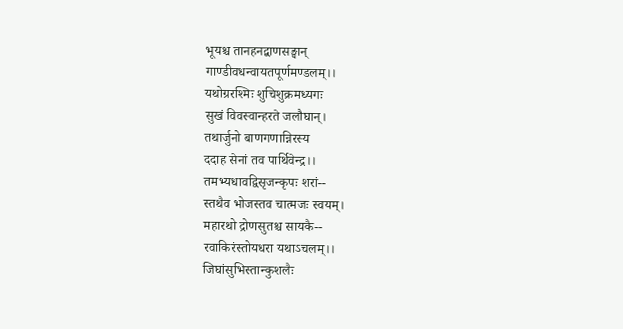भूयश्च तानहनद्बाणसङ्घान्
गाण्डीवधन्वायतपूर्णमण्डलम्।।
यथोग्ररश्मिः शुचिशुक्रमध्यगः
सुखं विवस्वान्हरते जलौघान्।
तथार्जुनो बाणगणान्निरस्य
ददाह सेनां तव पार्थिवेन्द्र।।
तमभ्यधावद्विसृजन्कृपः शरां--
स्तथैव भोजस्तव चात्मजः स्वयम्।
महारथो द्रोणसुतश्च सायकै--
रवाकिरंस्तोयधरा यथाऽचलम्।।
जिघांसुभिस्तान्कुशलैः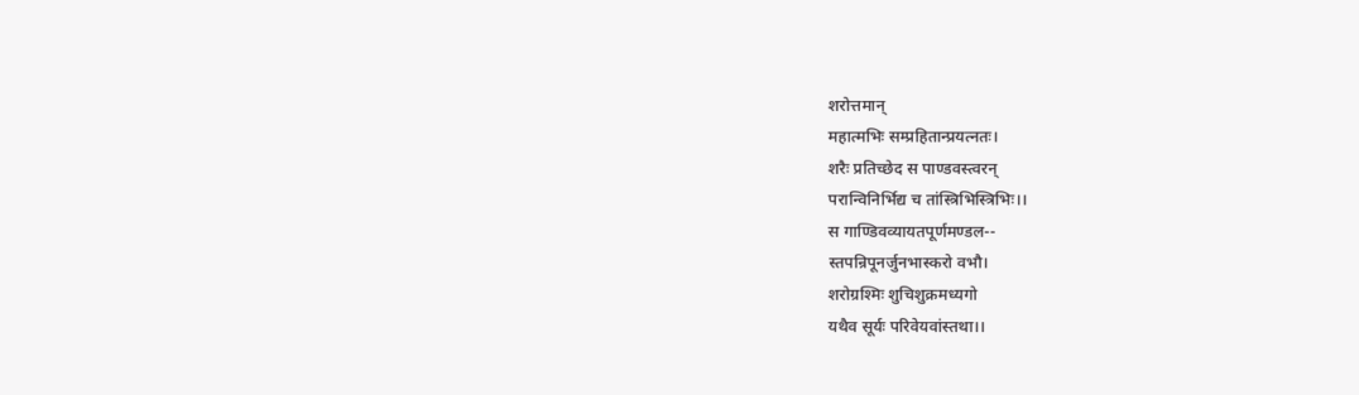शरोत्तमान्
महात्मभिः सम्प्रहितान्प्रयत्नतः।
शरैः प्रतिच्छेद स पाण्डवस्त्वरन्
परान्विनिर्भिद्य च तांस्त्रिभिस्त्रिभिः।।
स गाण्डिवव्यायतपूर्णमण्डल--
स्तपन्रिपूनर्जुनभास्करो वभौ।
शरोग्रश्मिः शुचिशुक्रमध्यगो
यथैव सूर्यः परिवेयवांस्तथा।।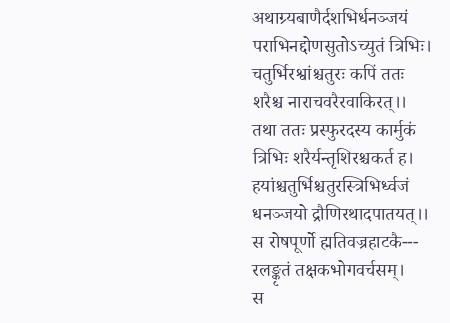अथाग्र्यबाणैर्दशभिर्धनञ्जयं
पराभिनद्दोणसुतोऽच्युतं त्रिभिः।
चतुर्भिरश्वांश्चतुरः कपिं ततः
शरैश्च नाराचवरैरवाकिरत्।।
तथा ततः प्रस्फुरदस्य कार्मुकं
त्रिभिः शरैर्यन्तृशिरश्चकर्त ह।
हयांश्चतुर्भिश्चतुरस्त्रिभिर्ध्वजं
धनञ्जयो द्रौणिरथादपातयत्।।
स रोषपूर्णो ह्मतिवज्रहाटकै---
रलङ्कृतं तक्षकभोगवर्चसम्।
स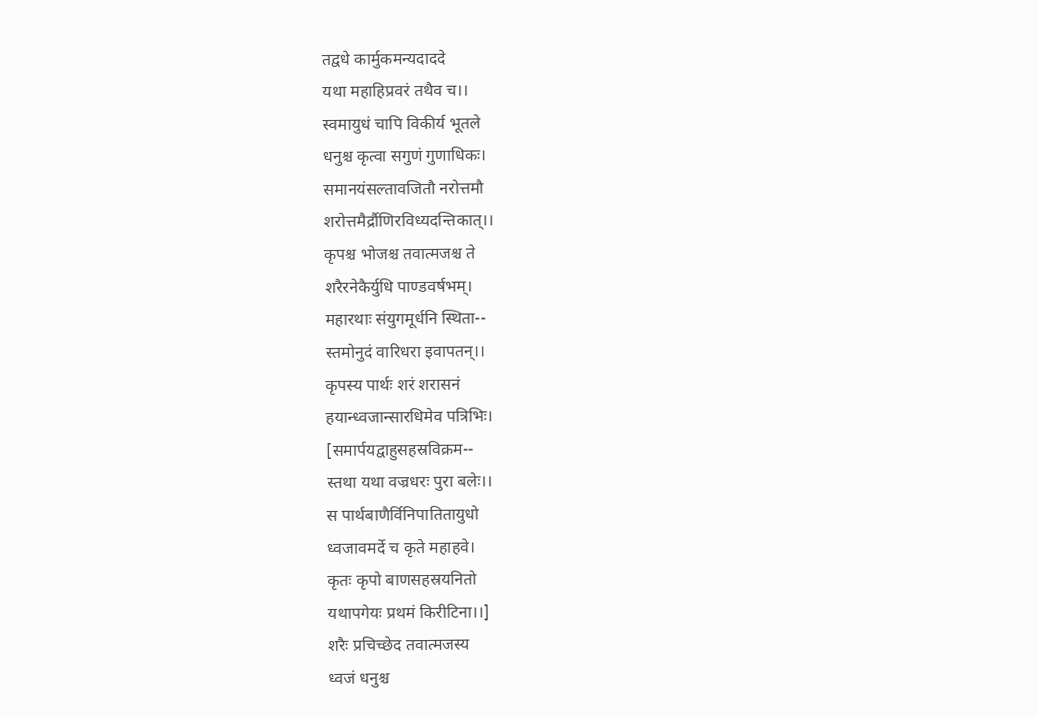तद्वधे कार्मुकमन्यदाददे
यथा महाहिप्रवरं तथैव च।।
स्वमायुधं चापि विकीर्य भूतले
धनुश्च कृत्वा सगुणं गुणाधिकः।
समानयंसल्तावजितौ नरोत्तमौ
शरोत्तमैर्द्रौणिरविध्यदन्तिकात्।।
कृपश्च भोजश्च तवात्मजश्च ते
शरैरनेकैर्युधि पाण्डवर्षभम्।
महारथाः संयुगमूर्धनि स्थिता--
स्तमोनुदं वारिधरा इवापतन्।।
कृपस्य पार्थः शरं शरासनं
हयान्ध्वजान्सारधिमेव पत्रिभिः।
[समार्पयद्वाहुसहस्रविक्रम--
स्तथा यथा वज्रधरः पुरा बलेः।।
स पार्थबाणैर्विनिपातितायुधो
ध्वजावमर्दे च कृते महाहवे।
कृतः कृपो बाणसहस्रयनितो
यथापगेयः प्रथमं किरीटिना।।]
शरैः प्रचिच्छेद तवात्मजस्य
ध्वजं धनुश्च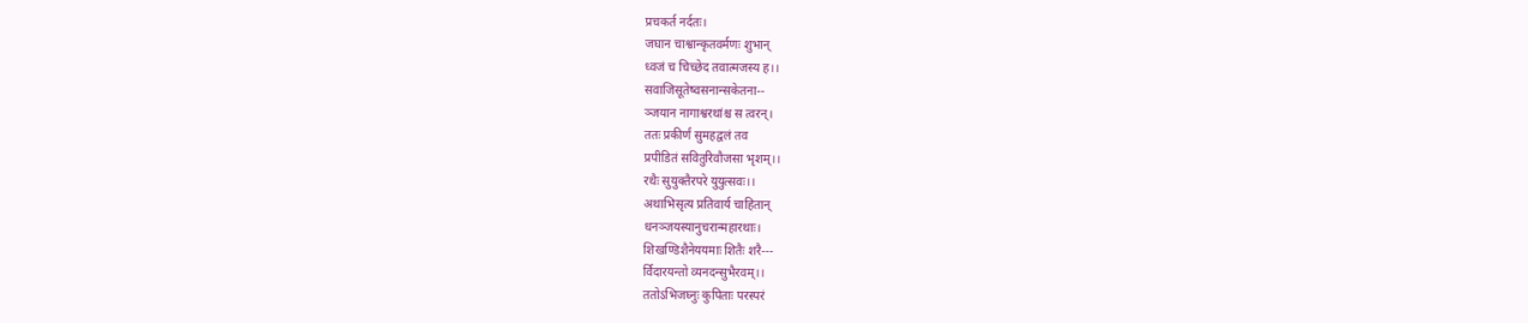प्रचकर्त नर्दतः।
जघान चाश्वान्कृतवर्मणः शुभान्
ध्वजं च चिच्छेद तवात्मजस्य ह।।
सवाजिसूतेष्वसनान्सकेतना--
ञ्जयान नागाश्वरथांश्च स त्वरन्।
ततः प्रकीर्णं सुमहद्वलं तव
प्रपीडितं सवितुरिवौजसा भृशम्।।
रथैः सुयुक्तैरपरे युयुत्सवः।।
अथाभिसृत्य प्रतिवार्य चाहितान्
धनञ्जयस्यानुचरान्महारथाः।
शिखण्डिशैनेययमाः शितैः शरै---
र्विदारयन्तो व्यनदन्सुभैरवम्।।
ततोऽभिजघ्नुः कुपिताः परस्परं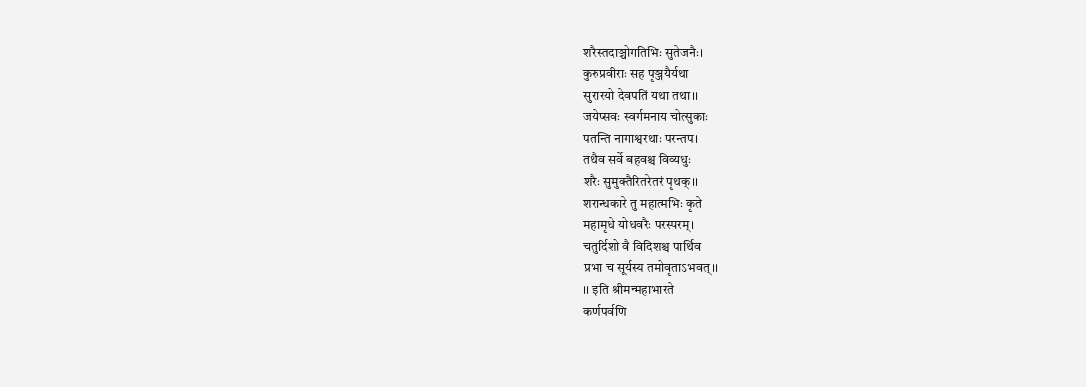शरैस्तदाञ्चोगतिभिः सुतेजनैः।
कुरुप्रवीराः सह पृञ्जयैर्यथा
सुरारयो देवपतिं यथा तथा।।
जयेप्सवः स्वर्गमनाय चोत्सुकाः
पतन्ति नागाश्वरथाः परन्तप।
तथैव सर्वे बहवश्च विव्यधुः
शरैः सुमुक्तैरितरेतरं पृथक्।।
शरान्धकारे तु महात्मभिः कृते
महामृधे योधवरैः परस्परम्।
चतुर्दिशो वै विदिशश्च पार्थिव
प्रभा च सूर्यस्य तमोवृताऽभवत्।।
।। इति श्रीमन्महाभारते
कर्णपर्वणि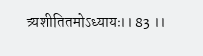त्र्यशीतितमोऽध्यायः।। 83 ।।